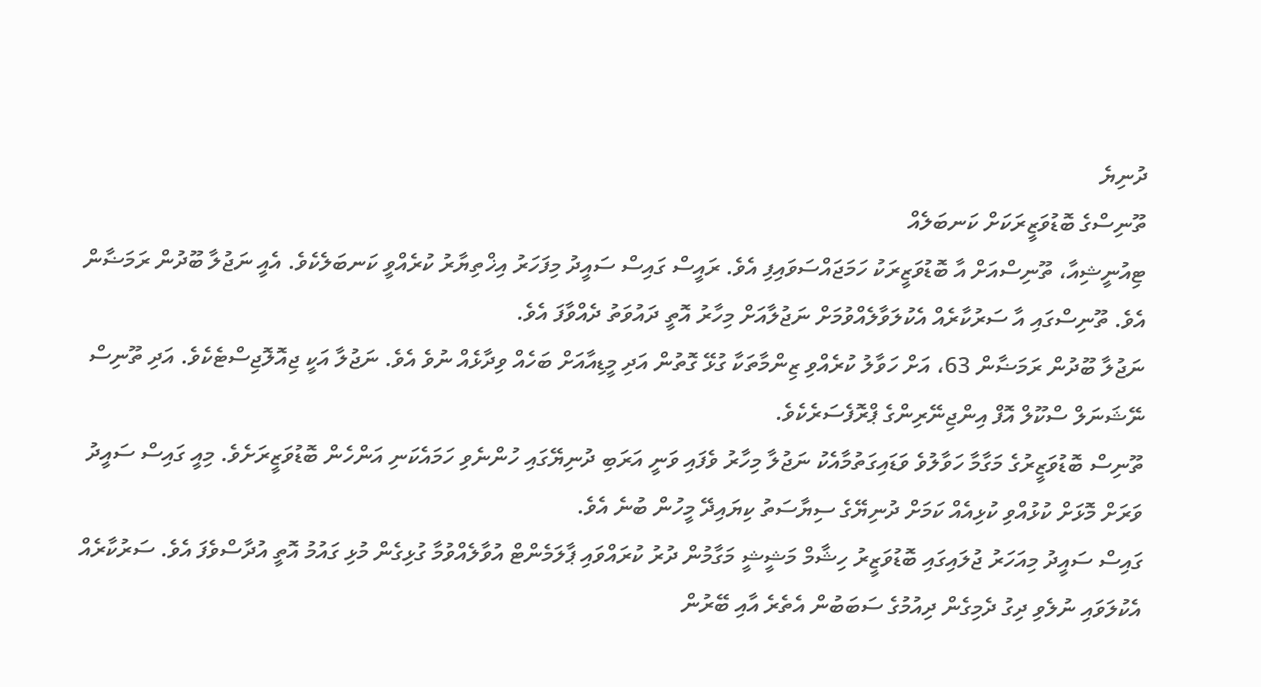ދުނިޔެ
ތޫނިސްގެ ބޮޑުވަޒީރަކަށް ކަނބަލެއް
ޓިއުނީޝިއާ، ތޫނިސްއަށް އާ ބޮޑުވަޒީރަކު ހަމަޖައްސަވައިފި އެވެ. ރައީސް ގައިސް ސައީދު މިފަހަރު އިޚްތިޔާރު ކުރެއްވީ ކަނބަލެކެވެ. އެއީ ނަޖުލާ ބޫދުން ރަމަޟާން އެވެ. ތޫނިސްގައި އާ ސަރުކާރެއް އެކުލަވާލެއްވުމަށް ނަޖުލާއަށް މިހާރު އޮތީ ދައުވަތު ދެއްވާފަ އެވެ.
ނަޖުލާ ބޫދުން ރަމަޟާން 63، އަށް ހަވާލު ކުރެއްވި ޒިންމާތަކާ ގުޅޭ ގޮތުން އަދި މީޑިއާއަށް ބަހެއް ވިދާޅެއް ނުވެ އެވެ. ނަޖުލާ އަކީ ޖިއޮލޮޖިސްޓެކެވެ. އަދި ތޫނިސް ނޭޝަނަލް ސްކޫލް އޮފް އިންޖިނޭރިންގެ ޕްރޮފެސަރެކެވެ.
ތޫނިސް ބޮޑުވަޒީރުގެ މަގާމާ ހަވާލުވެ ވަޑައިގަތުމާއެކު ނަޖުލާ މިހާރު ވެފައި ވަނީ އަރަބި ދުނިޔޭގައި ހުންނެވި ހަމައެކަނި އަންހެން ބޮޑުވަޒީރަށެވެ. މިއީ ގައިސް ސައީދު ވަރަށް މޮޅަށް ކުޅުއްވި ކުޅިއެއް ކަމަށް ދުނިޔޭގެ ސިޔާސަތު ކިޔައިދޭ މީހުން ބުނެ އެވެ.
ގައިސް ސައީދު މިއަހަރު ޖުލައިގައި ބޮޑުވަޒީރު ހިޝާމް މަޝީޝީ މަގާމުން ދުރު ކުރައްވައި ޕާލަމެންޓް އުވާލެއްވުމާ ގުޅިގެން މުޅި ގައުމު އޮތީ އުދާސްވެފަ އެވެ. ސަރުކާރެއް އެކުލަވައި ނުލެވި ދިގު ދެމިގެން ދިއުމުގެ ސަބަބުން އެތެރެ އާއި ބޭރުން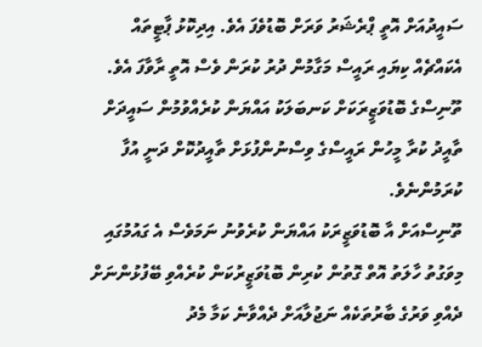ސައީދުއަށް އޮތީ ޕްރެޝަރު ވަރަށް ބޮޑުވެފަ އެވެ. އިދިކޮޅު ޕާޓީތައް އެކައްޗެއް ކިޔައި ރައީސް މަގާމުން ދުރު ކުރަން ވެސް އޮތީ ރާވާފަ އެވެ.
ތޫނިސްގެ ބޮޑުވަޒީރަކަށް ކަނބަލަކު އައްޔަން ކުރެއްވުމުން ސައީދަށް ތާއީދު ކުރާ މީހުން ރައީސްގެ ވިސްނުންފުޅަށް ތާއީދުކޮށް ދަނީ އުފާ ކުރަމުންނެވެ.
ތޫނިސްއަށް އާ ބޮޑުވަޒީރަކު އައްޔަން ކުރެވުނު ނަމަވެސް އެ ގައުމުގައި މިވަގުތު ހާލަތު އޮތް ގޮތުން ކުރިން ބޮޑުވަޒީރުކަން ކުރެއްވި ބޭފުޅުންނަށް ދެއްވި ވަރުގެ ބާރުތަކެއް ނަޖުލާއަށް ދެއްވާނެ ކަމާ މެދު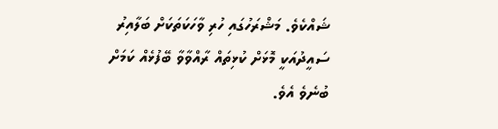ޝައްކެވެ. މަޝްރަހުގައި ހުރި ވާހަކަތަކަށް ބަލާއިރު ސައީދުއަކީ މޮޅަށް ކުޅިތައް ރާއްވާވާ ބޭފުޅެއް ކަމަށް ބުނެވެ އެވެ.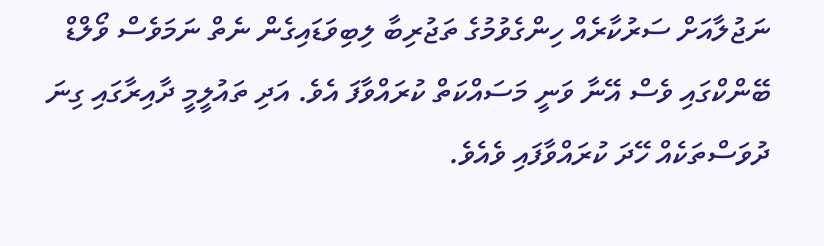ނަޖުލާއަށް ސަރުކާރެއް ހިންގެވުމުގެ ތަޖުރިބާ ލިބިވަޑައިގެން ނެތް ނަމަވެސް ވޯލްޑް ބޭންކްގައި ވެސް އޭނާ ވަނީ މަސައްކަތް ކުރައްވާފަ އެވެ. އަދި ތައުލީމީ ދާއިރާގައި ގިނަ ދުވަސްތަކެއް ހޭދަ ކުރައްވާފައި ވެއެވެ.